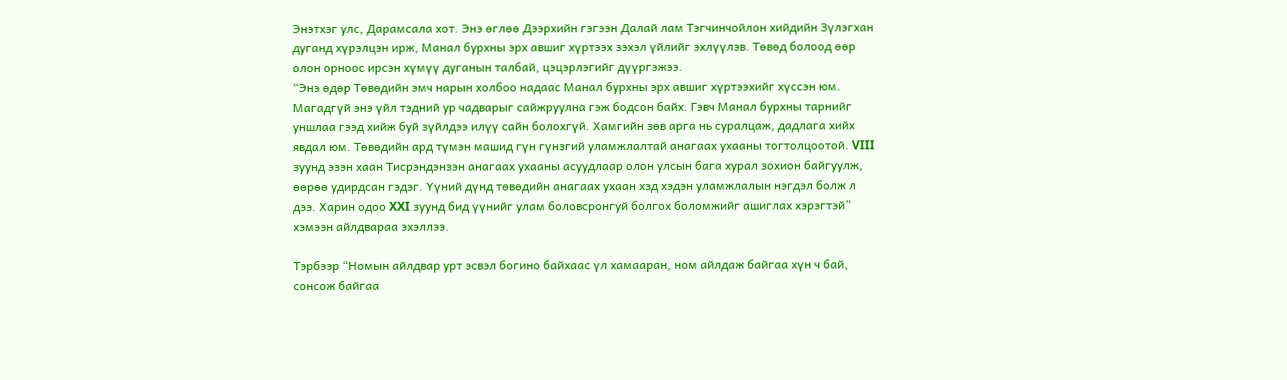Энэтхэг улс, Дарамсала хот. Энэ өглөө Дээрхийн гэгээн Далай лам Тэгчинчойлон хийдийн Зүлэгхан дуганд хүрэлцэн ирж, Манал бурхны эрх авшиг хүртээх зэхэл үйлийг эхлүүлэв. Төвөд болоод өөр олон орноос ирсэн хүмүү дуганын талбай, цэцэрлэгийг дүүргэжээ.
“Энэ өдөр Төвөдийн эмч нарын холбоо надаас Манал бурхны эрх авшиг хүртээхийг хүссэн юм. Магадгүй энэ үйл тэдний ур чадварыг сайжруулна гэж бодсон байх. Гэвч Манал бурхны тарнийг уншлаа гээд хийж буй зүйлдээ илүү сайн болохгүй. Хамгийн зөв арга нь суралцаж, дадлага хийх явдал юм. Төвөдийн ард түмэн машид гүн гүнзгий уламжлалтай анагаах ухааны тогтолцоотой. VIII зуунд эзэн хаан Тисрэндэнзэн анагаах ухааны асуудлаар олон улсын бага хурал зохион байгуулж, өөрөө удирдсан гэдэг. Үүний дүнд төвөдийн анагаах ухаан хэд хэдэн уламжлалын нэгдэл болж л дээ. Харин одоо XXI зуунд бид үүнийг улам боловсронгуй болгох боломжийг ашиглах хэрэгтэй” хэмээн айлдвараа эхэллээ.

Тэрбээр “Номын айлдвар урт эсвэл богино байхаас үл хамааран, ном айлдаж байгаа хүн ч бай, сонсож байгаа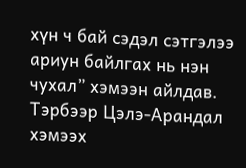хүн ч бай сэдэл сэтгэлээ ариун байлгах нь нэн чухал” хэмээн айлдав. Тэрбээр Цэлэ-Арандал хэмээх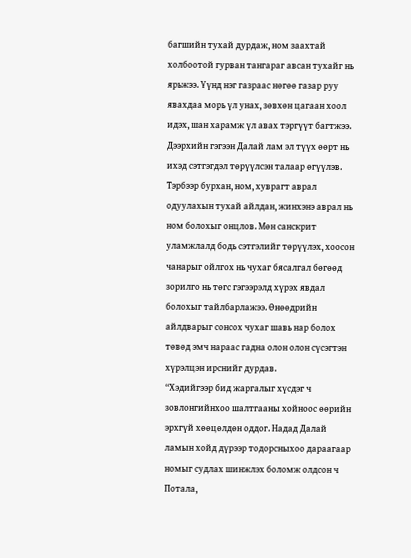багшийн тухай дурдаж, ном заахтай холбоотой гурван тангараг авсан тухайг нь ярьжээ. Үүнд нэг газраас нөгөө газар руу явахдаа морь үл унах, зөвхөн цагаан хоол идэх, шан харамж үл авах тэргүүт багтжээ. Дээрхийн гэгээн Далай лам эл түүх өөрт нь ихэд сэтгэгдэл төрүүлсэн талаар өгүүлэв.
Тэрбээр бурхан, ном, хуврагт аврал одуулахын тухай айлдан, жинхэнэ аврал нь ном болохыг онцлов. Мөн санскрит уламжлалд бодь сэтгэлийг төрүүлэх, хоосон чанарыг ойлгох нь чухаг бясалгал бөгөөд зорилго нь төгс гэгээрэлд хүрэх явдал болохыг тайлбарлажээ. Өнөөдрийн айлдварыг сонсох чухаг шавь нар болох төвөд эмч нараас гадна олон олон сүсэгтэн хүрэлцэн ирснийг дурдав.
“Хэдийгээр бид жаргалыг хүсдэг ч зовлонгийнхоо шалтгааны хойноос өөрийн эрхгүй хөөцөлдөн оддог. Надад Далай ламын хойд дүрээр тодорсныхоо дараагаар номыг судлах шинжлэх боломж олдсон ч Потала,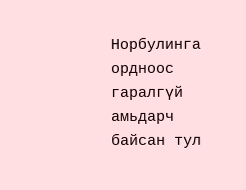Норбулинга ордноос гаралгүй амьдарч байсан тул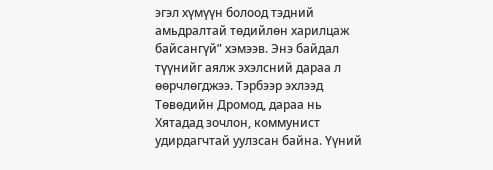эгэл хүмүүн болоод тэдний амьдралтай төдийлөн харилцаж байсангүй” хэмээв. Энэ байдал түүнийг аялж эхэлсний дараа л өөрчлөгджээ. Тэрбээр эхлээд Төвөдийн Дромод, дараа нь Хятадад зочлон, коммунист удирдагчтай уулзсан байна. Үүний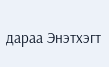дараа Энэтхэгт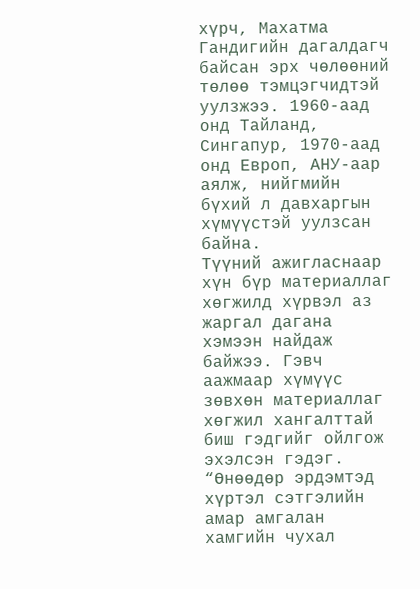хүрч, Махатма Гандигийн дагалдагч байсан эрх чөлөөний төлөө тэмцэгчидтэй уулзжээ. 1960-аад онд Тайланд, Сингапур, 1970-аад онд Европ, АНУ-аар аялж, нийгмийн бүхий л давхаргын хүмүүстэй уулзсан байна.
Түүний ажигласнаар хүн бүр материаллаг хөгжилд хүрвэл аз жаргал дагана хэмээн найдаж байжээ. Гэвч аажмаар хүмүүс зөвхөн материаллаг хөгжил хангалттай биш гэдгийг ойлгож эхэлсэн гэдэг. “Өнөөдөр эрдэмтэд хүртэл сэтгэлийн амар амгалан хамгийн чухал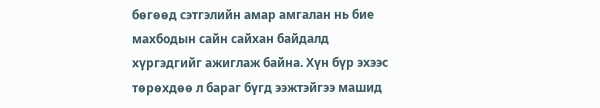бөгөөд сэтгэлийн амар амгалан нь бие махбодын сайн сайхан байдалд хүргэдгийг ажиглаж байна. Хүн бүр эхээс төрөхдөө л бараг бүгд ээжтэйгээ машид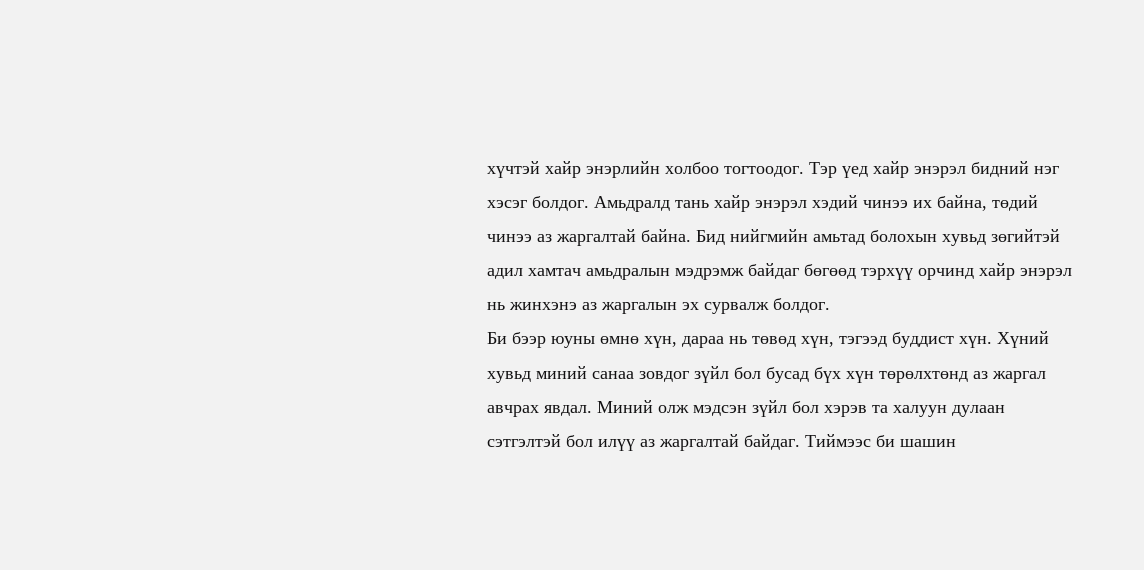хүчтэй хайр энэрлийн холбоо тогтоодог. Тэр үед хайр энэрэл бидний нэг хэсэг болдог. Амьдралд тань хайр энэрэл хэдий чинээ их байна, төдий чинээ аз жаргалтай байна. Бид нийгмийн амьтад болохын хувьд зөгийтэй адил хамтач амьдралын мэдрэмж байдаг бөгөөд тэрхүү орчинд хайр энэрэл нь жинхэнэ аз жаргалын эх сурвалж болдог.
Би бээр юуны өмнө хүн, дараа нь төвөд хүн, тэгээд буддист хүн. Хүний хувьд миний санаа зовдог зүйл бол бусад бүх хүн төрөлхтөнд аз жаргал авчрах явдал. Миний олж мэдсэн зүйл бол хэрэв та халуун дулаан сэтгэлтэй бол илүү аз жаргалтай байдаг. Тиймээс би шашин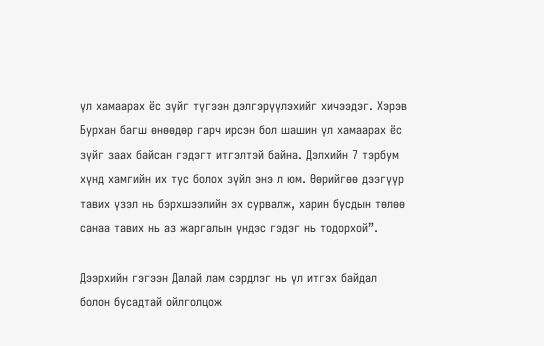үл хамаарах ёс зүйг түгээн дэлгэрүүлэхийг хичээдэг. Хэрэв Бурхан багш өнөөдөр гарч ирсэн бол шашин үл хамаарах ёс зүйг заах байсан гэдэгт итгэлтэй байна. Дэлхийн 7 тэрбум хүнд хамгийн их тус болох зүйл энэ л юм. Өөрийгөө дээгүүр тавих үзэл нь бэрхшээлийн эх сурвалж, харин бусдын төлөө санаа тавих нь аз жаргалын үндэс гэдэг нь тодорхой”.

Дээрхийн гэгээн Далай лам сэрдлэг нь үл итгэх байдал болон бусадтай ойлголцож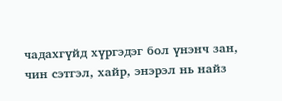чадахгүйд хүргэдэг бол үнэнч зан, чин сэтгэл, хайр, энэрэл нь найз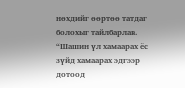нөхдийг өөртөө татдаг болохыг тайлбарлав. “Шашин үл хамаарах ёс зүйд хамаарах эдгээр дотоод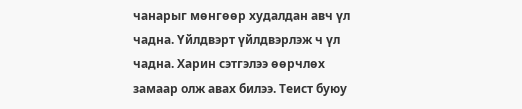чанарыг мөнгөөр худалдан авч үл чадна. Үйлдвэрт үйлдвэрлэж ч үл чадна. Харин сэтгэлээ өөрчлөх замаар олж авах билээ. Теист буюу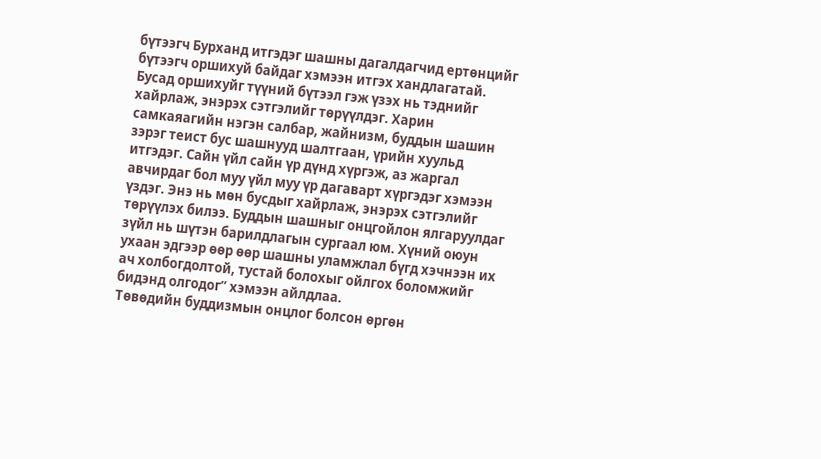бүтээгч Бурханд итгэдэг шашны дагалдагчид ертөнцийг бүтээгч оршихуй байдаг хэмээн итгэх хандлагатай. Бусад оршихуйг түүний бүтээл гэж үзэх нь тэднийг хайрлаж, энэрэх сэтгэлийг төрүүлдэг. Харин самкаяагийн нэгэн салбар, жайнизм, буддын шашин зэрэг теист бус шашнууд шалтгаан, үрийн хуульд итгэдэг. Сайн үйл сайн үр дүнд хүргэж, аз жаргал авчирдаг бол муу үйл муу үр дагаварт хүргэдэг хэмээн үздэг. Энэ нь мөн бусдыг хайрлаж, энэрэх сэтгэлийг төрүүлэх билээ. Буддын шашныг онцгойлон ялгаруулдаг зүйл нь шүтэн барилдлагын сургаал юм. Хүний оюун ухаан эдгээр өөр өөр шашны уламжлал бүгд хэчнээн их ач холбогдолтой, тустай болохыг ойлгох боломжийг бидэнд олгодог” хэмээн айлдлаа.
Төвөдийн буддизмын онцлог болсон өргөн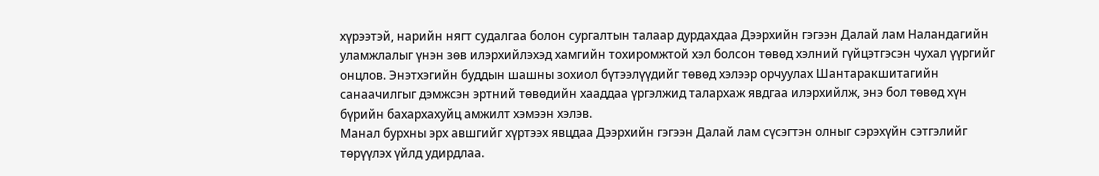хүрээтэй, нарийн нягт судалгаа болон сургалтын талаар дурдахдаа Дээрхийн гэгээн Далай лам Наландагийн уламжлалыг үнэн зөв илэрхийлэхэд хамгийн тохиромжтой хэл болсон төвөд хэлний гүйцэтгэсэн чухал үүргийг онцлов. Энэтхэгийн буддын шашны зохиол бүтээлүүдийг төвөд хэлээр орчуулах Шантаракшитагийн санаачилгыг дэмжсэн эртний төвөдийн хааддаа үргэлжид талархаж явдгаа илэрхийлж, энэ бол төвөд хүн бүрийн бахархахуйц амжилт хэмээн хэлэв.
Манал бурхны эрх авшгийг хүртээх явцдаа Дээрхийн гэгээн Далай лам сүсэгтэн олныг сэрэхүйн сэтгэлийг төрүүлэх үйлд удирдлаа.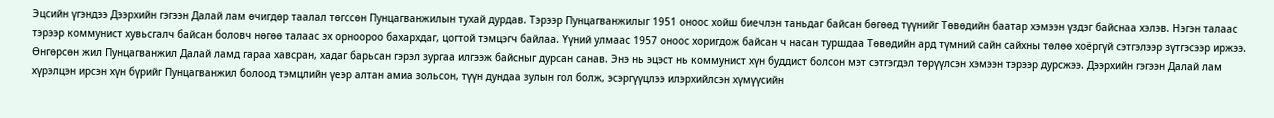Эцсийн үгэндээ Дээрхийн гэгээн Далай лам өчигдөр таалал төгссөн Пунцагванжилын тухай дурдав. Тэрээр Пунцагванжилыг 1951 оноос хойш биечлэн таньдаг байсан бөгөөд түүнийг Төвөдийн баатар хэмээн үздэг байснаа хэлэв. Нэгэн талаас тэрээр коммунист хувьсгалч байсан боловч нөгөө талаас эх орноороо бахархдаг, цогтой тэмцэгч байлаа. Үүний улмаас 1957 оноос хоригдож байсан ч насан туршдаа Төвөдийн ард түмний сайн сайхны төлөө хоёргүй сэтгэлээр зүтгэсээр иржээ.
Өнгөрсөн жил Пунцагванжил Далай ламд гараа хавсран, хадаг барьсан гэрэл зургаа илгээж байсныг дурсан санав. Энэ нь эцэст нь коммунист хүн буддист болсон мэт сэтгэгдэл төрүүлсэн хэмээн тэрээр дурсжээ. Дээрхийн гэгээн Далай лам хүрэлцэн ирсэн хүн бүрийг Пунцагванжил болоод тэмцлийн үеэр алтан амиа зольсон, түүн дундаа зулын гол болж, эсэргүүцлээ илэрхийлсэн хүмүүсийн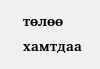төлөө хамтдаа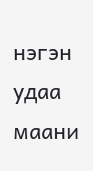нэгэн удаа маани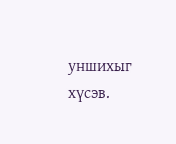уншихыг хүсэв.